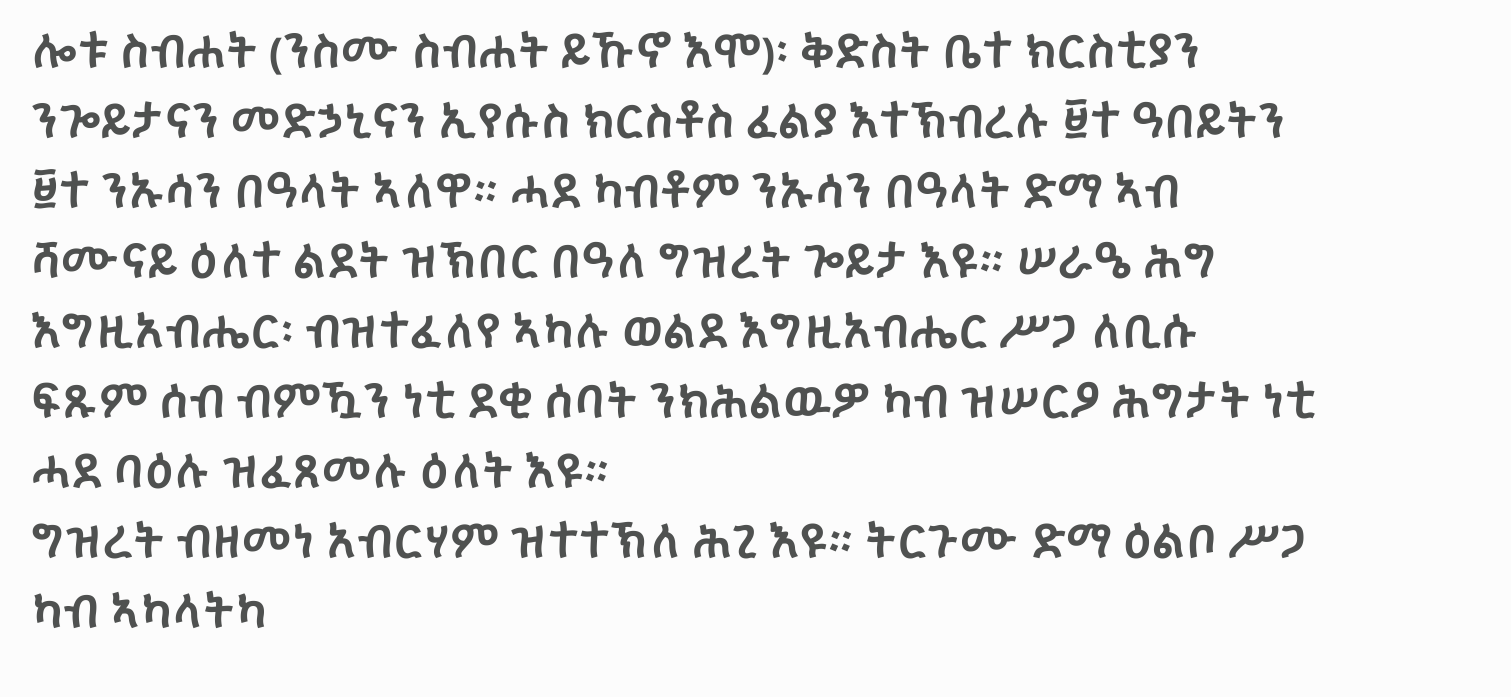ሎቱ ስብሐት (ንስሙ ስብሐት ይኹኖ እሞ)፡ ቅድስት ቤተ ክርስቲያን ንጐይታናን መድኃኒናን ኢየሱስ ክርስቶስ ፈልያ እተኽብረሉ ፱ተ ዓበይትን ፱ተ ንኡሳን በዓላት ኣለዋ። ሓደ ካብቶም ንኡሳን በዓላት ድማ ኣብ ሻሙናይ ዕለተ ልደት ዝኽበር በዓለ ግዝረት ጐይታ እዩ። ሠራዔ ሕግ እግዚአብሔር፡ ብዝተፈለየ ኣካሉ ወልደ እግዚአብሔር ሥጋ ለቢሱ ፍጹም ሰብ ብምዃን ነቲ ደቂ ሰባት ንክሕልዉዎ ካብ ዝሠርዖ ሕግታት ነቲ ሓደ ባዕሉ ዝፈጸመሉ ዕለት እዩ።
ግዝረት ብዘመነ አብርሃም ዝተተኽለ ሕጊ እዩ። ትርጉሙ ድማ ዕልቦ ሥጋ ካብ ኣካላትካ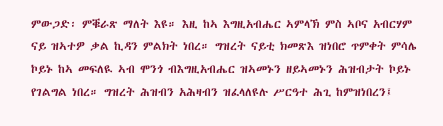ምውጋድ፡ ምቑራጽ ማለት እዩ። እዚ ከኣ እግዚአብሔር ኣምላኽ ምስ ኣቦና አብርሃም ናይ ዝኣተዎ ቃል ኪዳን ምልክት ነበረ። ግዝረት ናይቲ ክመጽእ ዝነበሮ ጥምቀት ምሳሌ ኮይኑ ከኣ መፍለዪ ኣብ ሞንጎ ብእግዚአብሔር ዝኣመኑን ዘይኣመኑን ሕዝብታት ኮይኑ የገልግል ነበረ። ግዝረት ሕዝብን አሕዛብን ዝፈላለዩሉ ሥርዓተ ሕጊ ከምዝነበረን፤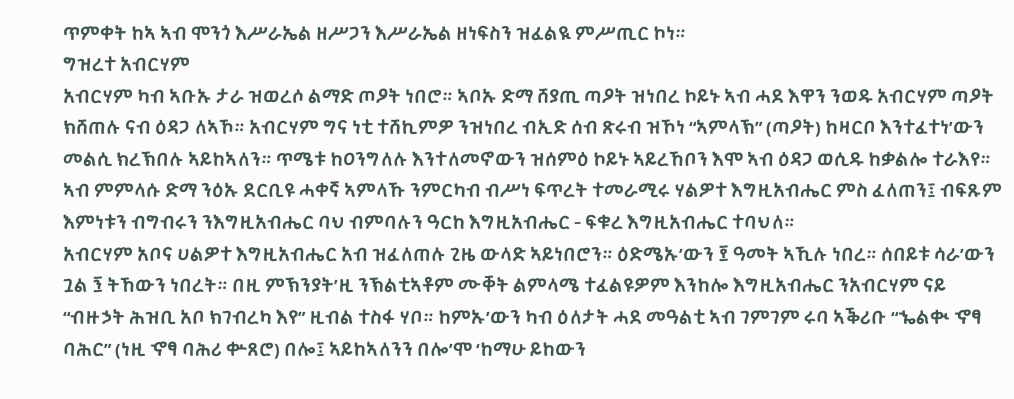ጥምቀት ከኣ ኣብ ሞንጎ እሥራኤል ዘሥጋን እሥራኤል ዘነፍስን ዝፈልዪ ምሥጢር ኮነ።
ግዝረተ አብርሃም
አብርሃም ካብ ኣቡኡ ታራ ዝወረሶ ልማድ ጦዖት ነበሮ። ኣቦኡ ድማ ሸያጢ ጣዖት ዝነበረ ኮይኑ ኣብ ሓደ እዋን ንወዱ አብርሃም ጣዖት ክሸጠሉ ናብ ዕዳጋ ለኣኾ። አብርሃም ግና ነቲ ተሸኪምዎ ንዝነበረ ብኢድ ሰብ ጽሩብ ዝኾነ “ኣምላኽ” (ጣዖት) ከዛርቦ እንተፈተነ’ውን መልሲ ክረኽበሉ ኣይከኣለን። ጥሜቱ ከዐንግለሉ እንተለመኖውን ዝሰምዕ ኮይኑ ኣይረኸቦን እሞ ኣብ ዕዳጋ ወሲዱ ከቃልሎ ተራእየ። ኣብ ምምላሱ ድማ ንዕኡ ደርቢዩ ሓቀኛ ኣምላኹ ንምርካብ ብሥነ ፍጥረት ተመራሚሩ ሃልዎተ እግዚአብሔር ምስ ፈለጠን፤ ብፍጹም እምነቱን ብግብሩን ንእግዚአብሔር ባህ ብምባሉን ዓርከ እግዚአብሔር - ፍቁረ እግዚአብሔር ተባህለ።
አብርሃም አቦና ሀልዎተ እግዚአብሔር አብ ዝፈለጠሉ ጊዜ ውላድ ኣይነበሮን። ዕድሜኡ’ውን ፻ ዓመት ኣኺሉ ነበረ። ሰበይቱ ሳራ’ውን ጓል ፺ ትኸውን ነበረት። በዚ ምኽንያት’ዚ ንኽልቲኣቶም ሙቐት ልምላሜ ተፈልዩዎም እንከሎ እግዚአብሔር ንአብርሃም ናይ “ብዙኃት ሕዝቢ አቦ ክገብረካ እየ” ዚብል ተስፋ ሃቦ። ከምኡ’ውን ካብ ዕለታት ሓደ መዓልቲ ኣብ ገምገም ሩባ ኣቕሪቡ “ኈልቊ ኆፃ ባሕር” (ነዚ ኆፃ ባሕሪ ቍጸሮ) በሎ፤ ኣይከኣለንን በሎ’ሞ ‘ከማሁ ይከውን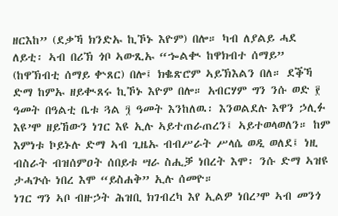ዘርእከ” (ደቃኻ ክንድኡ ኪኾኑ እዮም) በሎ። ካብ ለያልይ ሓደ ለይቲ፡ ኣብ በሪኽ ጎቦ ኣውጺኡ “ኈልቊ ከዋክብተ ሰማይ” (ከዋኽብቲ ሰማይ ቍጸር) በሎ፤ ክቈጽሮም ኣይኽእልን በለ። ደቕኻ ድማ ከምኡ ዘይቊጸሩ ኪኾኑ እዮም በሎ። አብርሃም ግን ንሱ ወድ ፻ ዓመት በዓልቲ ቤቱ ጓል ፺ ዓመት እንከለዉ፡ እንወልደሉ እዋን ኃሊፉ እዩ’ሞ ዘይኸውን ነገር እዩ ኢሉ ኣይተጠራጠረን፤ ኣይተወላወለን። ከም እምነቱ ኮይኑሉ ድማ ኣብ ጊዜኡ ብብሥራት ሥላሴ ወዲ ወለደ፤ ነዚ ብስራት ብዝሰምዐት ሰበይቱ ሣራ ስሒቓ ነበረት እሞ፡ ንሱ ድማ ኣዝዩ ታሓጕሱ ነበረ እሞ “ይስሐቅ” ኢሉ ሰመዮ።
ነገር ግን ኣቦ ብዙኃት ሕዝቢ ክገብረካ እየ ኢልዎ ነበረ’ሞ ኣብ መንጎ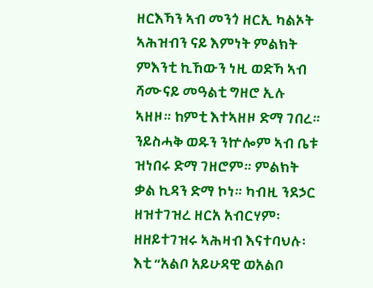ዘርእኻን ኣብ መንጎ ዘርኢ ካልኦት ኣሕዝብን ናይ እምነት ምልክት ምእንቲ ኪኸውን ነዚ ወድኻ ኣብ ሻሙናይ መዓልቲ ግዘሮ ኢሉ ኣዘዞ። ከምቲ እተኣዘዞ ድማ ገበረ። ንይስሓቅ ወዱን ንኵሎም ኣብ ቤቱ ዝነበሩ ድማ ገዘሮም። ምልክት ቃል ኪዳን ድማ ኮነ። ካብዚ ንደኃር ዘዝተገዝረ ዘርአ አብርሃም፡ ዘዘይተገዝሩ ኣሕዛብ እናተባህሉ፡ እቲ “አልቦ አይሁዳዊ ወአልቦ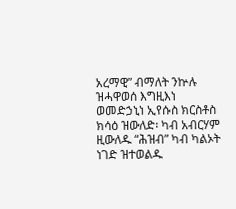አረማዊ” ብማለት ንኵሉ ዝሓዋወሰ እግዚእነ ወመድኃኒነ ኢየሱስ ክርስቶስ ክሳዕ ዝውለድ፡ ካብ አብርሃም ዚውለዱ “ሕዝብ” ካብ ካልኦት ነገድ ዝተወልዱ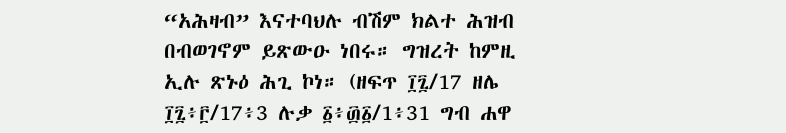“አሕዛብ” እናተባህሉ ብሽም ክልተ ሕዝብ በብወገኖም ይጽውዑ ነበሩ። ግዝረት ከምዚ ኢሉ ጽኑዕ ሕጊ ኮነ። (ዘፍጥ ፲፯/17 ዘሌ ፲፯፥፫/17፥3 ሉቃ ፩፥፴፩/1፥31 ግብ ሐዋ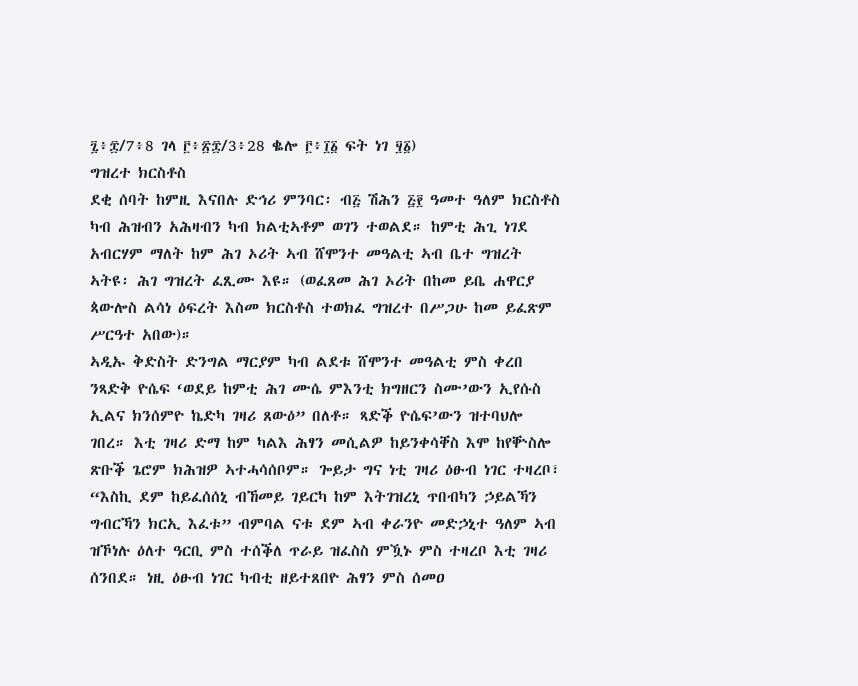፯፥፰/7፥8 ገላ ፫፥፳፰/3፥28 ቈሎ ፫፥፲፩ ፍት ነገ ፶፩)
ግዝረተ ክርስቶስ
ደቂ ሰባት ከምዚ እናበሉ ድኅሪ ምንባር፡ ብ፭ ሽሕን ፭፻ ዓመተ ዓለም ክርስቶስ ካብ ሕዝብን አሕዛብን ካብ ክልቲኣቶም ወገን ተወልደ። ከምቲ ሕጊ ነገደ አብርሃም ማለት ከም ሕገ ኦሪት ኣብ ሸሞንተ መዓልቲ ኣብ ቤተ ግዝረት ኣትዩ፡ ሕገ ግዝረት ፈጺሙ እዩ። (ወፈጸመ ሕገ ኦሪት በከመ ይቤ ሐዋርያ ጳውሎስ ልሳነ ዕፍረት እስመ ክርስቶስ ተወክፈ ግዝረተ በሥጋሁ ከመ ይፈጽም ሥርዓተ አበው)።
ኣዲኡ ቅድስት ድንግል ማርያም ካብ ልደቱ ሸሞንተ መዓልቲ ምስ ቀረበ ንጻድቅ ዮሴፍ ‘ወደይ ከምቲ ሕገ ሙሴ ምእንቲ ክግዘርን ስሙ’ውን ኢየሱስ ኢልና ክንሰምዮ ኬድካ ገዛሪ ጸውዕ” በለቶ። ጻድቕ ዮሴፍ’ውን ዝተባህሎ ገበረ። እቲ ገዛሪ ድማ ከም ካልእ ሕፃን መሲልዎ ከይንቀሳቐስ እሞ ከየቝስሎ ጽቡቕ ጌሮም ክሕዝዎ ኣተሓሳሰቦም። ጐይታ ግና ነቲ ገዛሪ ዕፁብ ነገር ተዛረቦ፣ “እስኪ ደም ከይፈሰሰኒ ብኸመይ ገይርካ ከም እትገዝረኒ ጥበብካን ኃይልኻን ግብርኻን ክርኢ እፈቱ” ብምባል ናቱ ደም ኣብ ቀራንዮ መድኃኒተ ዓለም ኣብ ዝኾነሉ ዕለተ ዓርቢ ምስ ተሰቕለ ጥራይ ዝፈስስ ምዃኑ ምስ ተዛረቦ እቲ ገዛሪ ሰንበደ። ነዚ ዕፁብ ነገር ካብቲ ዘይተጸበዮ ሕፃን ምስ ሰመዐ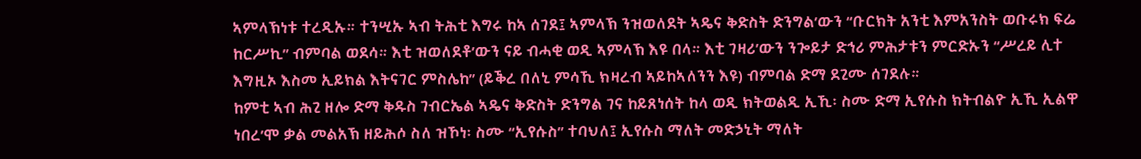ኣምላኽነቱ ተረዲኡ። ተንሢኡ ኣብ ትሕቲ እግሩ ከኣ ሰገደ፤ ኣምላኽ ንዝወለደት ኣዴና ቅድስት ድንግል’ውን “ቡርክት አንቲ እምአንስት ወቡሩክ ፍሬ ከርሥኪ” ብምባል ወደሳ። እቲ ዝወለደቶ’ውን ናይ ብሓቂ ወዲ ኣምላኽ እዩ በላ። እቲ ገዛሪ’ውን ንጐይታ ድኅሪ ምሕታቱን ምርድኡን “ሥረይ ሊተ እግዚኦ እስመ ኢይክል እትናገር ምስሌከ” (ይቕረ በለኒ ምሳኺ ክዛረብ ኣይከኣለንን እዩ) ብምባል ድማ ደጊሙ ሰገደሉ።
ከምቲ ኣብ ሕጊ ዘሎ ድማ ቅዱስ ገብርኤል ኣዴና ቅድስት ድንግል ገና ከይጸነሰት ከላ ወዲ ክትወልዲ ኢኺ፡ ስሙ ድማ ኢየሱስ ክትብልዮ ኢኺ ኢልዋ ነበረ’ሞ ቃል መልአኽ ዘይሕሶ ስለ ዝኾነ፡ ስሙ “ኢየሱስ” ተባህለ፤ ኢየሱስ ማለት መድኃኒት ማለት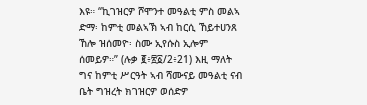እዩ። “ኪገዝርዎ ሾሞንተ መዓልቲ ምስ መልኣ ድማ፡ ከምቲ መልኣኽ ኣብ ከርሲ ኸይተሀንጸ ኸሎ ዝሰመዮ፡ ስሙ ኢየሱስ ኢሎም ሰመይዎ።” (ሉቃ ፪፥፳፩/2፥21) እዚ ማለት ግና ከምቲ ሥርዓት ኣብ ሻሙናይ መዓልቲ ናብ ቤት ግዝረት ክገዝርዎ ወሰድዎ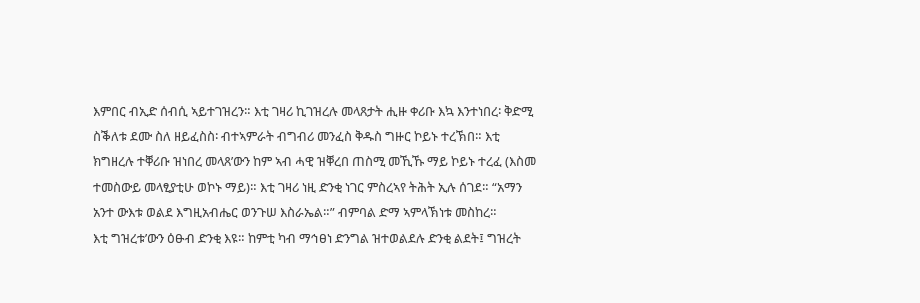እምበር ብኢድ ሰብሲ ኣይተገዝረን። እቲ ገዛሪ ኪገዝረሉ መላጸታት ሒዙ ቀሪቡ እኳ እንተነበረ፡ ቅድሚ ስቕለቱ ደሙ ስለ ዘይፈስስ፡ ብተኣምራት ብግብሪ መንፈስ ቅዱስ ግዙር ኮይኑ ተረኽበ። እቲ ክግዘረሉ ተቐሪቡ ዝነበረ መላጸ’ውን ከም ኣብ ሓዊ ዝቐረበ ጠስሚ መኺኹ ማይ ኮይኑ ተረፈ (እስመ ተመስውይ መላፂያቲሁ ወኮኑ ማይ)። እቲ ገዛሪ ነዚ ድንቂ ነገር ምስረኣየ ትሕት ኢሉ ሰገደ። “አማን አንተ ውእቱ ወልደ እግዚአብሔር ወንጉሠ እስራኤል።” ብምባል ድማ ኣምላኽነቱ መስከረ።
እቲ ግዝረቱ’ውን ዕፁብ ድንቂ እዩ። ከምቲ ካብ ማኅፀነ ድንግል ዝተወልደሉ ድንቂ ልደት፤ ግዝረት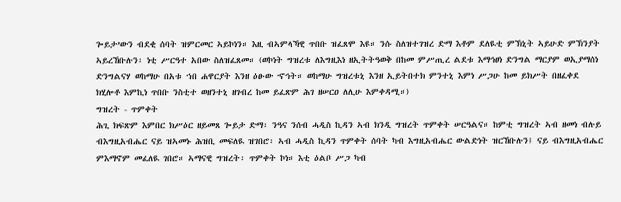ጐይታ’ውን ብደቂ ሰባት ዝምርመር ኣይኮነን። እዚ ብኣምላኻዊ ጥበቡ ዝፈጸሞ እዩ። ንሱ ስለዝተገዝረ ድማ እቶም ደለዪቲ ምኽኒት ኣይሁድ ምኽንያት ኣይረኸቡሉን፡ ነቲ ሥርዓተ አበው ስለዝፈጸመ። (ወኮነት ግዝረቱ ለእግዚእነ ዘኢትትዓወቅ በከመ ምሥጢረ ልደቱ እማኅፀነ ድንግል ማርያም ወኢያማሰነ ድንግልናሃ ወከማሁ በአቱ ኀበ ሐዋርያት እንዘ ዕፁው ኆኅት። ወከማሁ ግዝረቱኒ እንዘ ኢይትበተክ ምንተኒ እምነ ሥጋሁ ከመ ይክሥት በዘፈቀደ ክሂሎቶ እምኪነ ጥበቡ ንስቲተ ወዘንተኒ ዘገብረ ከመ ይፈጽም ሕገ ዘሠርዐ ለሊሁ እምቀዳሚ።)
ግዝረት - ጥምቀት
ሕጊ ክፍጽም እምበር ክሥዕር ዘይመጸ ጐይታ ድማ፡ ንዓና ንሰብ ሓዲስ ኪዳን ኣብ ክንዲ ግዝረት ጥምቀት ሠርዓልና። ከምቲ ግዝረት ኣብ ዘመነ ብሉይ ብእግዚአብሔር ናይ ዝኣመኑ ሕዝቢ መፍለዪ ዝገበሮ፡ ኣብ ሓዲስ ኪዳን ጥምቀት ሰባት ካብ እግዚአብሔር ውልድነት ዝርኸቡሉን፤ ናይ ብእግዚአብሔር ምእማኖም መፈለዪ ገበሮ። ኣማናዊ ግዝረት፡ ጥምቀት ኮነ። እቲ ዕልቦ ሥጋ ካብ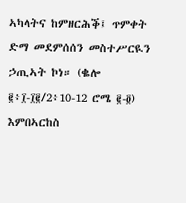ኣካላትና ከምዘርሕቕ፤ ጥምቀት ድማ መደምሰሰን መስተሥርዪን ኃጢኣት ኮነ። (ቈሎ ፪፥፲-፲፪/2፥10-12 ሮሜ ፪-፬) እምበኣርከስ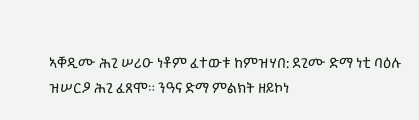ኣቐዲሙ ሕጊ ሠሪዑ ነቶም ፈተውቱ ከምዝሃበ: ደጊሙ ድማ ነቲ ባዕሉ ዝሠርዖ ሕጊ ፈጸሞ። ንዓና ድማ ምልክት ዘይኮነ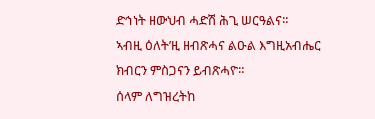ድኅነት ዘውህብ ሓድሽ ሕጊ ሠርዓልና።
ኣብዚ ዕለት’ዚ ዘብጽሓና ልዑል እግዚአብሔር ክብርን ምስጋናን ይብጽሓዮ።
ሰላም ለግዝረትከ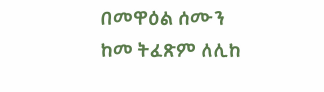በመዋዕል ሰሙን
ከመ ትፈጽም ለሊከ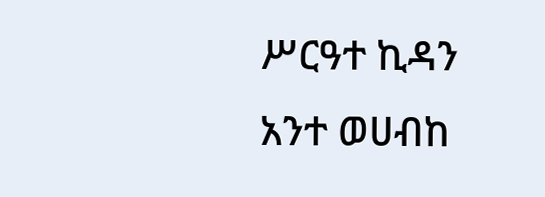ሥርዓተ ኪዳን
አንተ ወሀብከ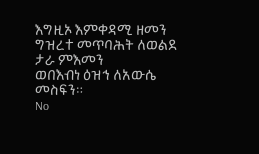እግዚኦ እምቀዳሚ ዘመን
ግዝረተ መጥባሕት ለወልደ ታራ ምእመን
ወበእብነ ዕዝኅ ለአውሴ መስፍን።
No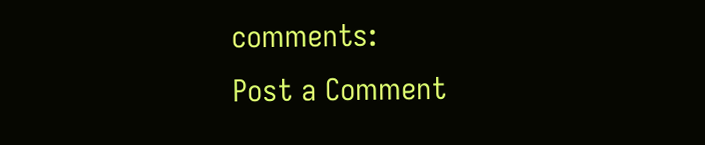comments:
Post a Comment